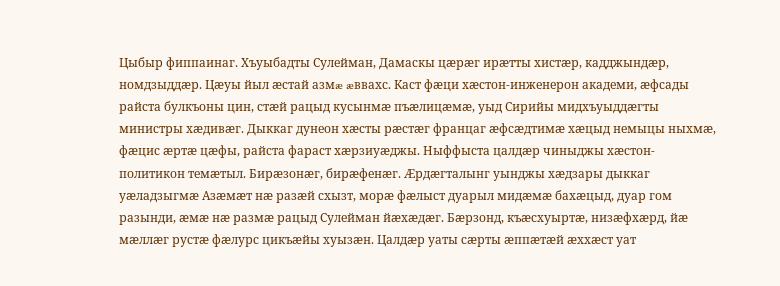Цыбыр фиппаинаг. Хъуыбадты Сулейман, Дамаскы цæрæг ирæтты хистæр, кадджындæр, номдзыддæр. Цæуы йыл æстай азмæ æввахс. Каст фæци хæстон-инженерон академи, æфсады райста булкъоны цин, стæй рацыд кусынмæ пъæлицæмæ, уыд Сирийы мидхъуыддæгты министры хæдивæг. Дыккаг дунеон хæсты рæстæг францаг æфсæдтимæ хæцыд немыцы ныхмæ, фæцис æртæ цæфы, райста фараст хæрзиуæджы. Ныффыста цалдæр чиныджы хæстон-политикон темæтыл. Бирæзонæг, бирæфенæг. Æрдæгталынг уынджы хæдзары дыккаг уæладзыгмæ Азæмæт нæ разæй схызт, морæ фæлыст дуарыл мидæмæ бахæцыд, дуар гом разынди, æмæ нæ размæ рацыд Сулейман йæхæдæг. Бæрзонд, къæсхуыртæ, низæфхæрд, йæ мæллæг рустæ фæлурс цикъæйы хуызæн. Цалдæр уаты сæрты æппæтæй æххæст уат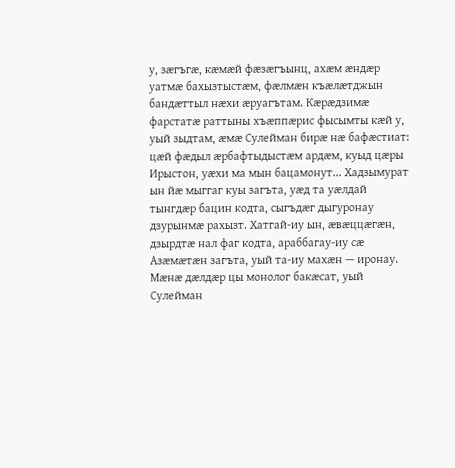у, зæгъгæ, кæмæй фæзæгъынц, ахæм æндæр уатмæ бахызтыстæм, фæлмæн къæлæтджын бандæттыл нæхи æруагътам. Кæрæдзимæ фарстатæ раттыны хъæппæрис фысымты кæй у, уый зыдтам, æмæ Сулейман бирæ нæ бафæстиат: цæй фæдыл æрбафтыдыстæм ардæм, куыд цæры Ирыстон, уæхи ма мын бацамонут... Хадзымурат ын йæ мыггаг куы загъта, уæд та уæлдай тынгдæр бацин кодта, сыгъдæг дыгуронау дзурынмæ рахызт. Хатгай-иу ын, æвæццæгæн, дзырдтæ нал фаг кодта, араббагау-иу сæ Азæмæтæн загъта, уый та-иу махæн — иронау. Мæнæ дæлдæр цы монолог бакæсат, уый Сулейман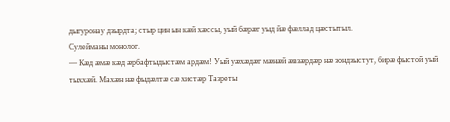дыгуронау дзырдта; стыр цин ын кæй хæссы, уый бæрæг уыд йæ фæллад цæстытыл.
Сулейманы монолог.
— Кæд æмæ кæд æрбафтыдыстæм ардæм! Уый уæхæдæг мæнæй æвзæрдæр нæ зондзыстут, бирæ фыстой уый тыххæй. Махæн нæ фыдæлтæ сæ хистæр Тазреты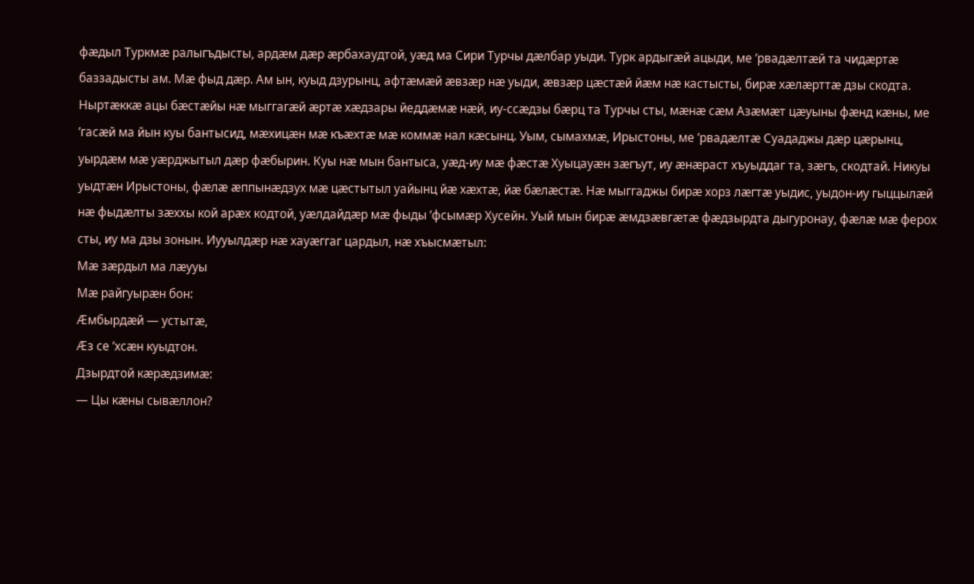фæдыл Туркмæ ралыгъдысты, ардæм дæр æрбахаудтой, уæд ма Сири Турчы дæлбар уыди. Турк ардыгæй ацыди, ме ’рвадæлтæй та чидæртæ баззадысты ам. Мæ фыд дæр. Ам ын, куыд дзурынц, афтæмæй æвзæр нæ уыди, æвзæр цæстæй йæм нæ кастысты, бирæ хæлæрттæ дзы скодта. Ныртæккæ ацы бæстæйы нæ мыггагæй æртæ хæдзары йеддæмæ нæй, иу-ссæдзы бæрц та Турчы сты, мæнæ сæм Азæмæт цæуыны фæнд кæны, ме ’гасæй ма йын куы бантысид, мæхицæн мæ къæхтæ мæ коммæ нал кæсынц. Уым, сымахмæ, Ирыстоны, ме ’рвадæлтæ Суададжы дæр цæрынц, уырдæм мæ уæрджытыл дæр фæбырин. Куы нæ мын бантыса, уæд-иу мæ фæстæ Хуыцауæн зæгъут, иу æнæраст хъуыддаг та, зæгъ, скодтай. Никуы уыдтæн Ирыстоны, фæлæ æппынæдзух мæ цæстытыл уайынц йæ хæхтæ, йæ бæлæстæ. Нæ мыггаджы бирæ хорз лæгтæ уыдис, уыдон-иу гыццылæй нæ фыдæлты зæххы кой арæх кодтой, уæлдайдæр мæ фыды ’фсымæр Хусейн. Уый мын бирæ æмдзæвгæтæ фæдзырдта дыгуронау, фæлæ мæ ферох сты, иу ма дзы зонын. Иууылдæр нæ хауæггаг цардыл, нæ хъысмæтыл:
Мæ зæрдыл ма лæууы
Мæ райгуырæн бон:
Æмбырдæй — устытæ,
Æз се ’хсæн куыдтон.
Дзырдтой кæрæдзимæ:
— Цы кæны сывæллон?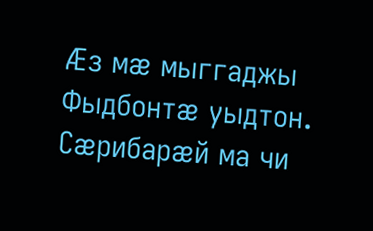Æз мæ мыггаджы
Фыдбонтæ уыдтон.
Сæрибарæй ма чи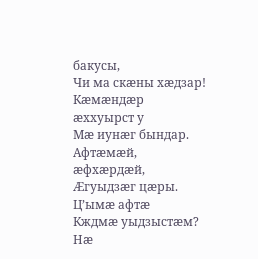бакусы,
Чи ма скæны хæдзар!
Кæмæндæр æххуырст у
Мæ иунæг бындар.
Афтæмæй, æфхæрдæй,
Æгуыдзæг цæры.
Ц’ымæ афтæ
Кждмæ уыдзыстæм?
Нæ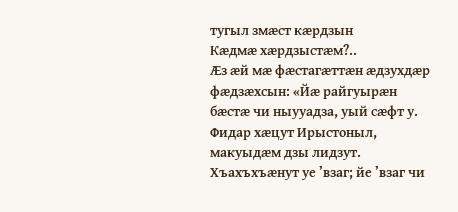тугыл змæст кæрдзын
Кæдмæ хæрдзыстæм?..
Æз æй мæ фæстагæттæн æдзухдæр фæдзæхсын: «Йæ райгуырæн бæстæ чи ныууадза, уый сæфт у. Фидар хæцут Ирыстоныл, макуыдæм дзы лидзут. Хъахъхъæнут уе ’взаг; йе ’взаг чи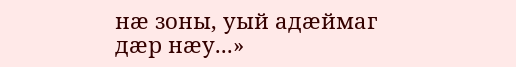нæ зоны, уый адæймаг дæр нæу...»